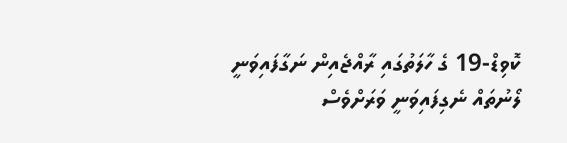ކޮވިޑް-19 ގެ ހާލަތުގައި ރާއްޖެއިން ނަގާފައިވަނީ ލޯނުތައް ނެގިފައިވަނީ ވަރަށްވެސް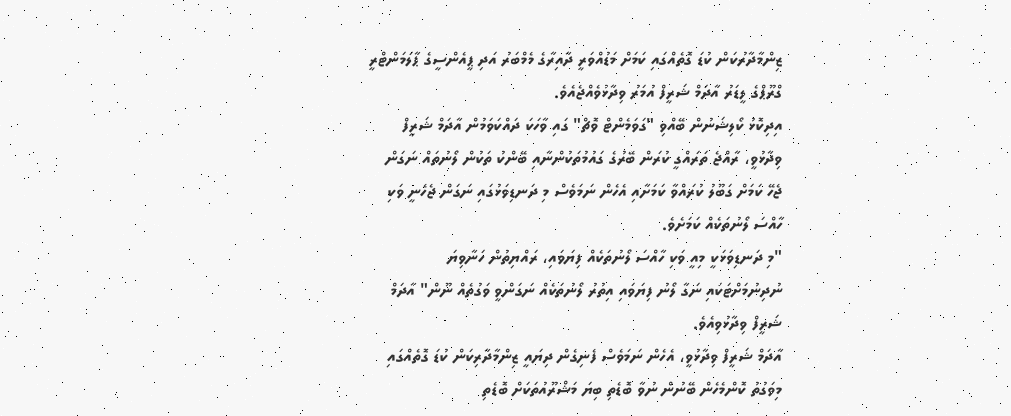ޒިންމާދާރުކަން ކުޑަ ގޮތެއްގައި ކަމަށް މަޑުއްވަރީ ދާއިރާގެ މެމްބަރު އަދި ޕީއެންސީގެ ޕާލަމަންޓްރީ ގްރޫޕްގެ ލީޑަރު އާދަމް ޝަރީފް އުމަރު ވިދާޅުވެއްޖެއެވެ.
އިދިކޮޅު ކޯލިޝަނުން ބޭއްވި "ގަވަމެންޓް ވޮޗް" ގައި ވާހަކަ ދައްކަވަމުން އާދަމް ޝަރީފް ވިދާޅުވީ، ރާއްޖެ ތަރައްގީ ކުރަން ބޭރުގެ ގައުމުތަކުންނާއި ބޭންކު ތަކުން ލޯނުތައް ނަގަން ޖެހޭ ކަމަށް ގަބޫލު ކުރައްވާ ކަމަށާއި އެހެން ނަމަވެސް މި ދަނޑިވަޅުގައި ނަގަން ޖެހެނީ ވަކި ހާއްސަ ލޯނުތަކެއް ކަމަށެވެ.
"މި ދަނޑިވަޅަކީ މިއީ ވަކި ހާއްސަ ލޯނުތަކެއް ފިޔަވައި، ރައްޔިތުން ހަނާވިޔަ ނުދިނުމަށްޓަކައި ނަގާ ލޯނު ފިޔަވައި އިތުރު ލޯނުތަކެއް ނަގަންވީ ވަގުތެއް ނޫން" އާދަމް ޝަރީފް ވިދާޅުވިއެވެ.
އާދަމް ޝަރީފް ވިދާޅުވީ، އެހެން ނަމަވެސް ފެނިގެން ދިޔައީ ޒިންމާދާރިކަން ކުޑަ ގޮތެއްގައި މިވަގުތު ކޮންމެހެން ބޭނުން ނުވާ ބޮޑެތި ބިޔަ މަޝްރޫއުތަކަށް ބޮޑެތި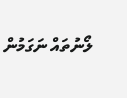ލޯނުތައް ނަގަމުން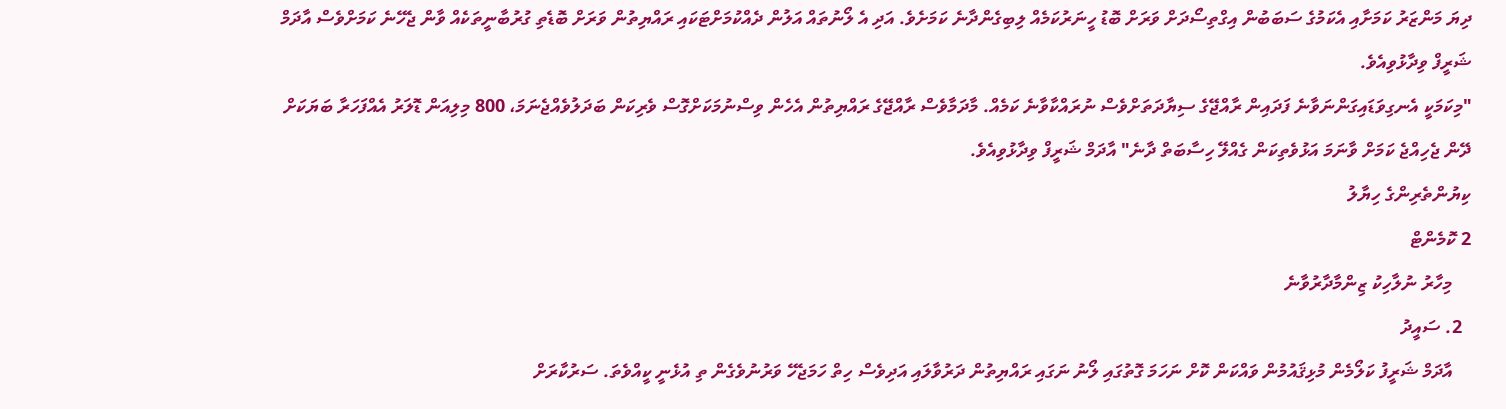ދިޔަ މަންޒަރު ކަމަށާއި އެކަމުގެ ސަބަބުން އިގްތިސޯދަށް ވަރަށް ބޮޑު ހީނަރުކަމެއް ލިބިގެންދާނެ ކަމަށެވެ. އަދި އެ ލޯނުތައް އަލުން ދެއްކުމަށްޓަކައި ރައްޔިތުން ވަރަށް ބޮޑެތި ގުރުބާނީތަކެއް ވާން ޖެހޭނެ ކަމަށްވެސް އާދަމް ޝަރީފް ވިދާޅުވިއެވެ.
"މިކަމަކީ އެނގިވަޑައިގަންނަވާނެ ފަދައިން ރާއްޖޭގެ ސިޔާދަތަށްވެސް ނުރައްކާވާނެ ކަމެއް. މާދަމާވެސް ރާއްޖޭގެ ރައްޔިތުން އެހެން ވިސްނުމަކަށްގޮސް ވެރިކަން ބަދަލުވެއްޖެނަމަ، 800 މިލިއަން ޑޮލަރު އެއްފަހަރާ ބަޔަކަށް ދޭން ޖެހިއްޖެ ކަމަށް ވާނަމަ އަޅުވެތިކަން ގެއްލޭ ހިސާބަތް ދާނެ" އާދަމް ޝަރީފް ވިދާޅުވިއެވެ.
ކިޔުންތެރިންގެ ހިޔާލު
2 ކޮމެންޓް
    މިހާރު ނުލާހިކު ޒިންމާދާރުވާނެ
  2. ސައީދު
    އާދަމް ޝަރީފު ކަލޯމެން މުޅިޤައުމުން ވައްކަން ކޮށް ނަހަމަ ގޮތުގައި ލޯނު ނަގައި ރައްޔިތުން ދަރުވާލައި އަދިވެސް ހިތް ހަމަޖެހޭ ވަރުނުވެގެން ތި އުޅެނީ ކީއްވެތަ. ސަރުކާރަށް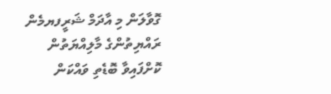ގޮވާލަން މި އާދަމް ޝަރީފޔމެން ރައްޔިތުންގެ މާލިއްޔަތުން ކޮށްފައިވާ ބޮޑެތި ވައްކަން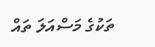ތަކުގެ މަސްއަލަ ތައް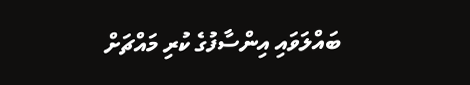ބައްލަވައި އިންސާފުގެ ކުރި މައްޗަށް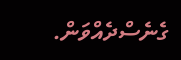ގެނެސްދެއްވަން.